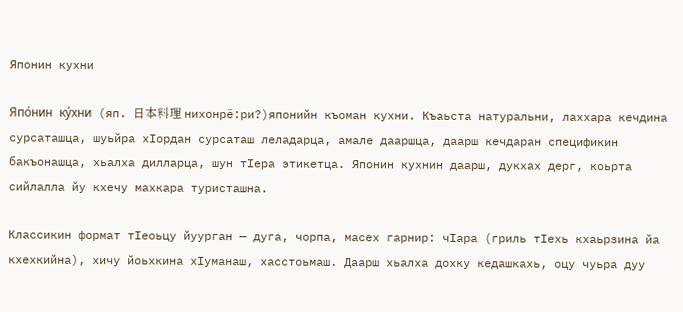Японин кухни

Япо́нин ку́хни (яп. 日本料理 нихонрё:ри?)японийн къоман кухни. Къаьста натуральни, лаххара кечдина сурсаташца, шуьйра хӀордан сурсаташ леладарца, амале дааршца, даарш кечдаран спецификин бакъонашца, хьалха дилларца, шун тӀера этикетца. Японин кухнин даарш, дукхах дерг, коьрта сийлалла йу кхечу махкара туристашна.

Классикин формат тӀеоьцу йуурган — дуга, чорпа, масех гарнир: чӀара (гриль тӀехь кхаьрзина йа кхехкийна), хичу йоьхкина хӀуманаш, хасстоьмаш. Даарш хьалха дохку кедашкахь, оцу чуьра дуу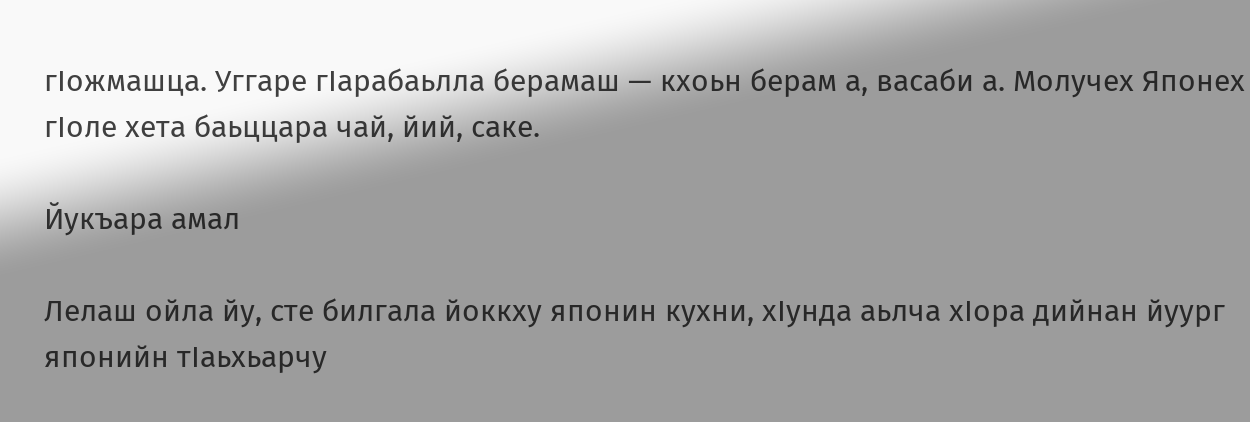гӀожмашца. Уггаре гӀарабаьлла берамаш — кхоьн берам а, васаби а. Молучех Японех гӀоле хета баьццара чай, йий, саке.

Йукъара амал

Лелаш ойла йу, сте билгала йоккху японин кухни, хӀунда аьлча хӀора дийнан йуург японийн тӀаьхьарчу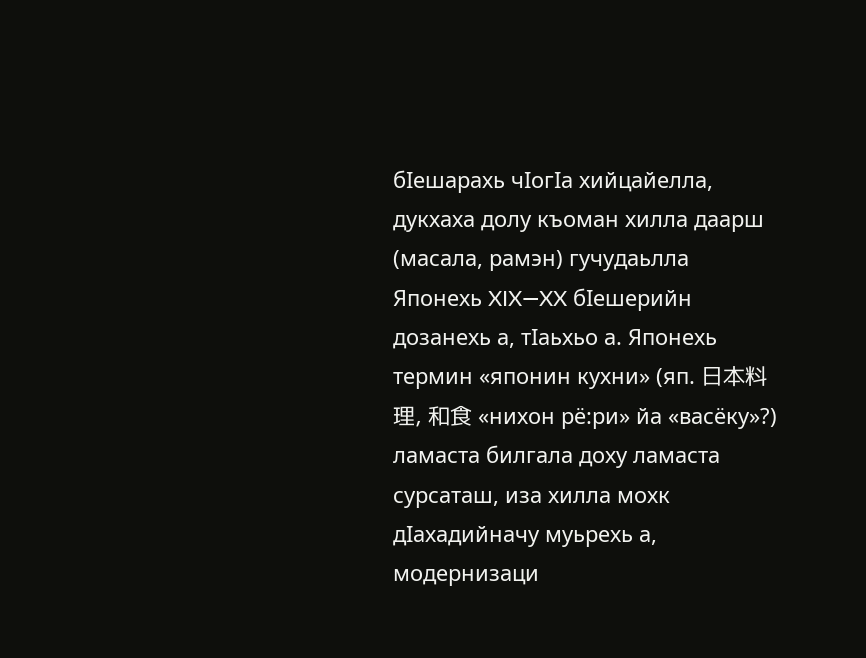бӀешарахь чӀогӀа хийцайелла, дукхаха долу къоман хилла даарш (масала, рамэн) гучудаьлла Японехь XIX—XX бӀешерийн дозанехь а, тӀаьхьо а. Японехь термин «японин кухни» (яп. 日本料理, 和食 «нихон рё:ри» йа «васёку»?) ламаста билгала доху ламаста сурсаташ, иза хилла мохк дӀахадийначу муьрехь а, модернизаци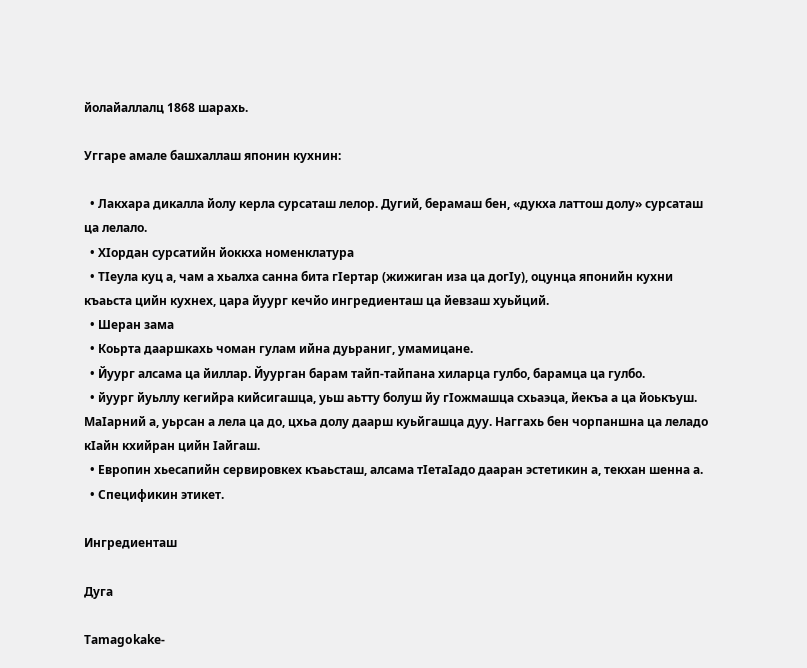йолайаллалц 1868 шарахь.

Уггаре амале башхаллаш японин кухнин:

  • Лакхара дикалла йолу керла сурсаташ лелор. Дугий, берамаш бен, «дукха латтош долу» сурсаташ ца лелало.
  • ХӀордан сурсатийн йоккха номенклатура
  • ТӀеула куц а, чам а хьалха санна бита гӀертар (жижиган иза ца догӀу), оцунца японийн кухни къаьста цийн кухнех, цара йуург кечйо ингредиенташ ца йевзаш хуьйций.
  • Шеран зама
  • Коьрта дааршкахь чоман гулам ийна дуьраниг, умамицане.
  • Йуург алсама ца йиллар. Йуурган барам тайп-тайпана хиларца гулбо, барамца ца гулбо.
  • йуург йуьллу кегийра кийсигашца, уьш аьтту болуш йу гӀожмашца схьаэца, йекъа а ца йоькъуш. МаӀарний а, уьрсан а лела ца до, цхьа долу даарш куьйгашца дуу. Наггахь бен чорпаншна ца леладо кӀайн кхийран цийн Ӏайгаш.
  • Европин хьесапийн сервировкех къаьсташ, алсама тӀетаӀадо дааран эстетикин а, текхан шенна а.
  • Спецификин этикет.

Ингредиенташ

Дуга

Tamagokake-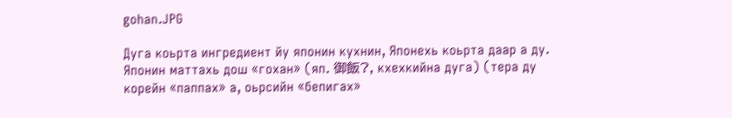gohan.JPG

Дуга коьрта ингредиент йу японин кухнин, Японехь коьрта даар а ду. Японин маттахь дош «гохан» (яп. 御飯?, кхехкийна дуга) (тера ду корейн «паппах» а, оьрсийн «бепигах»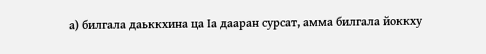а) билгала даьккхина ца Ӏа дааран сурсат, амма билгала йоккху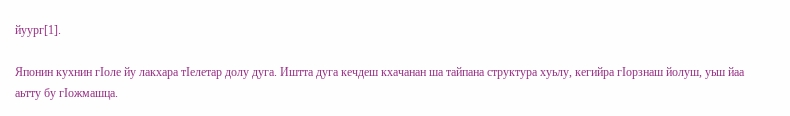йуург[1].

Японин кухнин гӀоле йу лакхара тӀелетар долу дуга. Иштта дуга кечдеш кхачанан ша тайпана структура хуьлу, кегийра гӀорзнаш йолуш, уьш йаа аьтту бу гӀожмашца.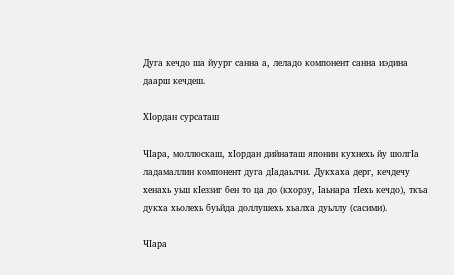Дуга кечдо ша йуург санна а, леладо компонент санна иэдина даарш кечдеш.

ХӀордан сурсаташ

ЧӀара, моллюскаш, хӀордан дийнаташ японин кухнехь йу шолгӀа ладамаллин компонент дуга дӀадаьлчи. Дукхаха дерг, кечдечу хенахь уьш кӀеззиг бен то ца до (кхорзу, Ӏаьнара тӀехь кечдо), ткъа дукха хьолехь буьйда доллушехь хьалха дуьллу (сасими).

ЧӀара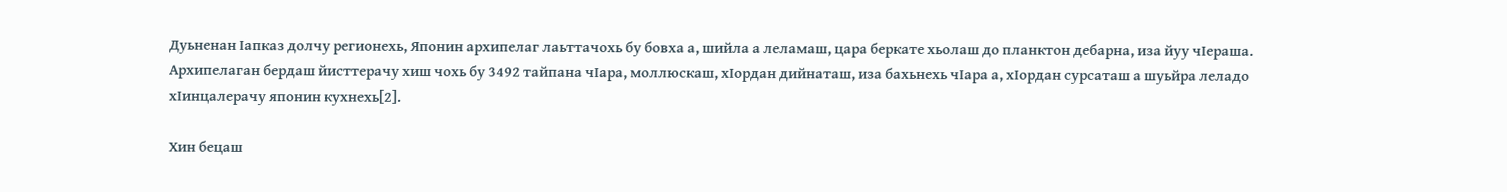Дуьненан Ӏапказ долчу регионехь, Японин архипелаг лаьттачохь бу бовха а, шийла а леламаш, цара беркате хьолаш до планктон дебарна, иза йуу чӀераша. Архипелаган бердаш йисттерачу хиш чохь бу 3492 тайпана чӀара, моллюскаш, хӀордан дийнаташ, иза бахьнехь чӀара а, хӀордан сурсаташ а шуьйра леладо хӀинцалерачу японин кухнехь[2].

Хин бецаш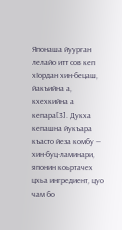Японаша йуурган лелайо итт сов кеп хӀордан хин-бецаш, йакъийна а, кхехкийна а кепара[3]. Дукха кепашна йукъара къасто йеза комбу ― хин-буц-ламинари, японин коьртачех цхьа ингредиент, цуо чам бо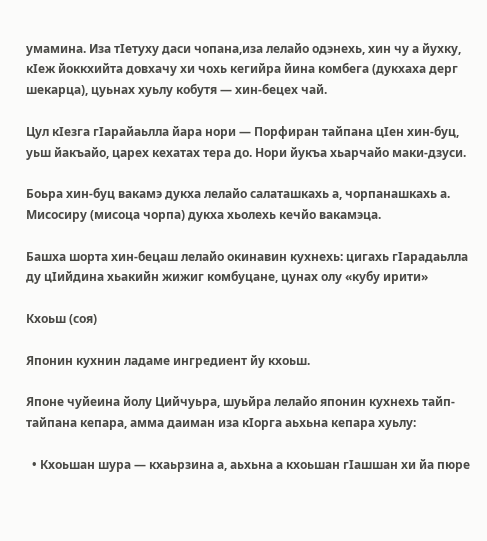умамина. Иза тӀетуху даси чопана,иза лелайо одэнехь, хин чу а йухку, кӀеж йоккхийта довхачу хи чохь кегийра йина комбега (дукхаха дерг шекарца), цуьнах хуьлу кобутя ― хин-бецех чай.

Цул кӀезга гӀарайаьлла йара нори ― Порфиран тайпана цӀен хин-буц, уьш йакъайо, царех кехатах тера до. Нори йукъа хьарчайо маки-дзуси.

Боьра хин-буц вакамэ дукха лелайо салаташкахь а, чорпанашкахь а. Мисосиру (мисоца чорпа) дукха хьолехь кечйо вакамэца.

Башха шорта хин-бецаш лелайо окинавин кухнехь: цигахь гӀарадаьлла ду цӀийдина хьакийн жижиг комбуцане, цунах олу «кубу ирити»

Кхоьш (соя)

Японин кухнин ладаме ингредиент йу кхоьш.

Японе чуйеина йолу Цийчуьра, шуьйра лелайо японин кухнехь тайп-тайпана кепара, амма даиман иза кӀорга аьхьна кепара хуьлу:

  • Кхоьшан шура — кхаьрзина а, аьхьна а кхоьшан гӀашшан хи йа пюре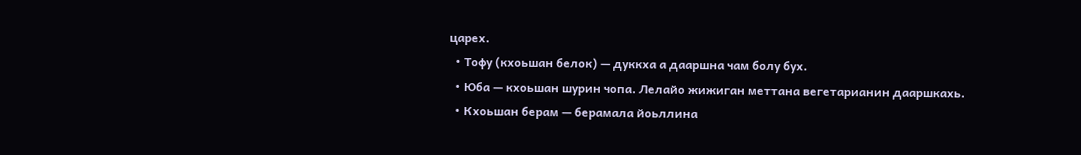царех.
  • Тофу (кхоьшан белок) — дуккха а дааршна чам болу бух.
  • Юба — кхоьшан шурин чопа. Лелайо жижиган меттана вегетарианин дааршкахь.
  • Кхоьшан берам — берамала йоьллина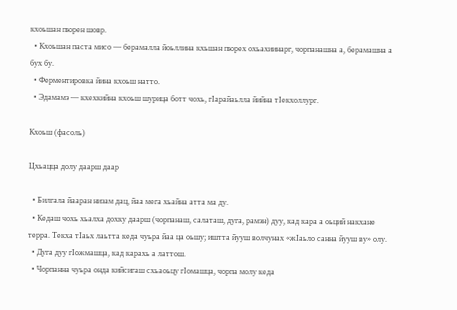кхоьшан пюрен шовр.
  • Кхоьшан паста мисо — берамалла йоьллина кхьшан пюрех охьахиинарг, чорпанашна а, берамашна а бух бу.
  • Ферментировка йина кхоьш натто.
  • Эдамамэ — кхехкийна кхоьш шурица ботт чохь, гӀарайаьлла йийна тӀекхоллург.

Кхоьш (фасоль)

Цхьацца долу даарш даар

  • Билгала йааран низам дац, йаа мега хьайна атта ма ду.
  • Кедаш чохь хьалха дохку даарш (чорпанаш, салаташ, дуга, рамэн) дуу, кад кара а оьций накхане терра. Текха тӀаьх лаьтта кеда чуьра йаа ца оьшу; иштта йууш волчунах «жӀаьло санна йууш ву» олу.
  • Дуга дуу гӀожмашца, кад карахь а латтош.
  • Чорпанна чуьра онда кийсигаш схьаоьцу гӀомашца, чорпа молу кеда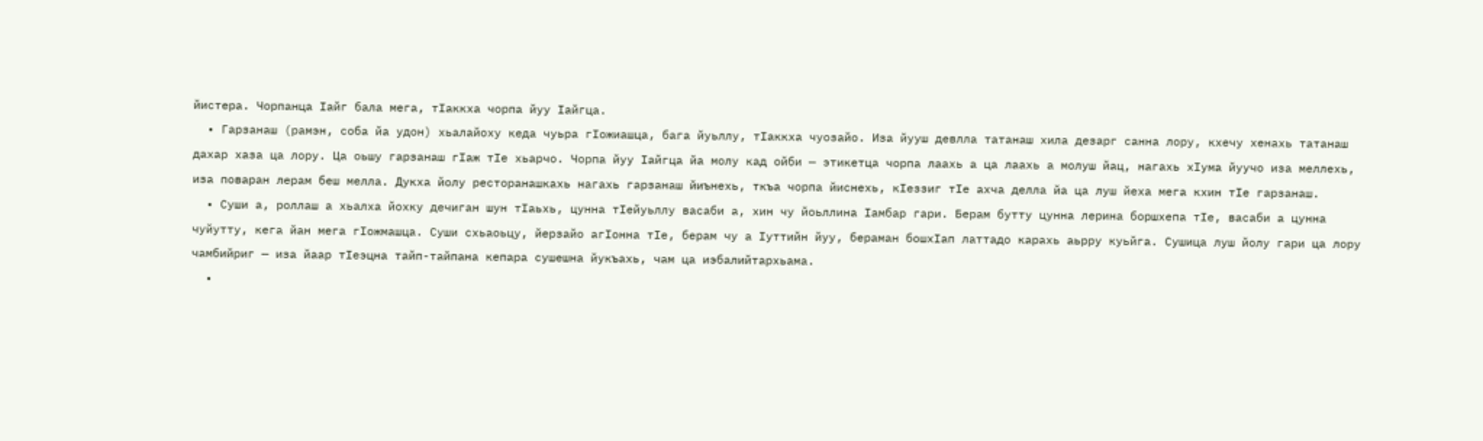йистера. Чорпанца Ӏайг бала мега, тӀаккха чорпа йуу Ӏайгца.
  • Гарзанаш (рамэн, соба йа удон) хьалайоху кеда чуьра гӀожиашца, бага йуьллу, тӀаккха чуозайо. Иза йууш девлла татанаш хила дезарг санна лору, кхечу хенахь татанаш дахар хаза ца лору. Ца оьшу гарзанаш гӀаж тӀе хьарчо. Чорпа йуу Ӏайгца йа молу кад ойби — этикетца чорпа лаахь а ца лаахь а молуш йац, нагахь хӀума йуучо иза меллехь, иза поваран лерам беш мелла. Дукха йолу ресторанашкахь нагахь гарзанаш йиънехь, ткъа чорпа йиснехь, кӀеззиг тӀе ахча делла йа ца луш йеха мега кхин тӀе гарзанаш.
  • Суши а, роллаш а хьалха йохку дечиган шун тӀаьхь, цунна тӀейуьллу васаби а, хин чу йоьллина Ӏамбар гари. Берам бутту цунна лерина боршхепа тӀе, васаби а цунна чуйутту, кега йан мега гӀожмашца. Суши схьаоьцу, йерзайо агӀонна тӀе, берам чу а Ӏуттийн йуу, бераман бошхӀап латтадо карахь аьрру куьйга. Сушица луш йолу гари ца лору чамбийриг — иза йаар тӀеэцна тайп-тайпана кепара сушешна йукъахь, чам ца иэбалийтархьама.
  •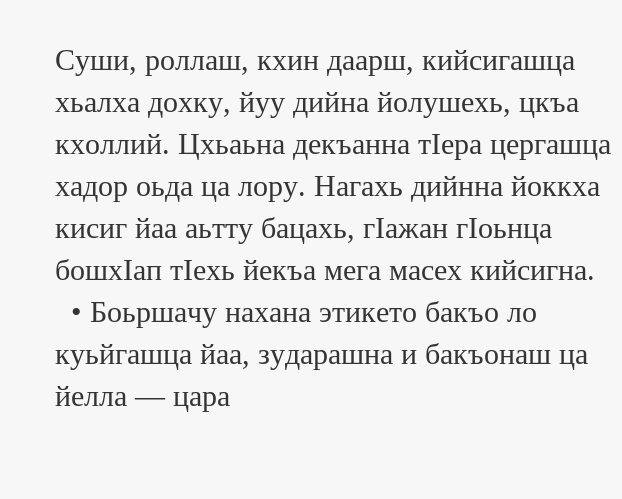Суши, роллаш, кхин даарш, кийсигашца хьалха дохку, йуу дийна йолушехь, цкъа кхоллий. Цхьаьна декъанна тӀера цергашца хадор оьда ца лору. Нагахь дийнна йоккха кисиг йаа аьтту бацахь, гӀажан гӀоьнца бошхӀап тӀехь йекъа мега масех кийсигна.
  • Боьршачу нахана этикето бакъо ло куьйгашца йаа, зударашна и бакъонаш ца йелла — цара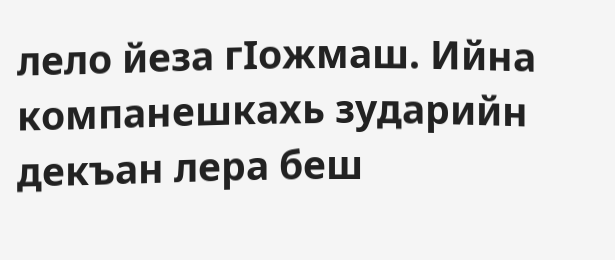лело йеза гӀожмаш. Ийна компанешкахь зударийн декъан лера беш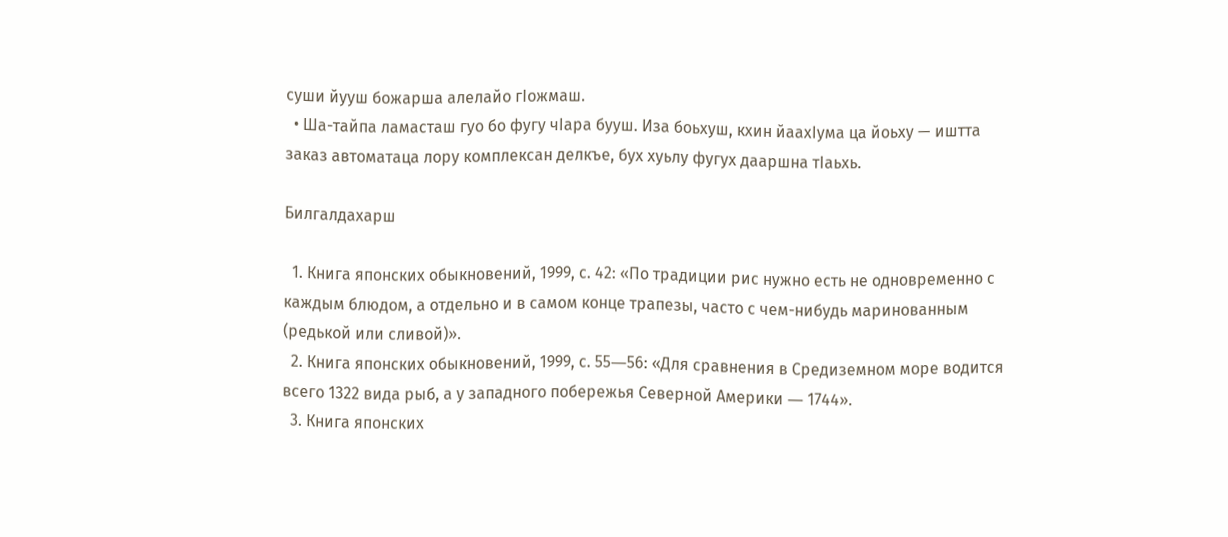суши йууш божарша алелайо гӀожмаш.
  • Ша-тайпа ламасташ гуо бо фугу чӀара бууш. Иза боьхуш, кхин йаахӀума ца йоьху — иштта заказ автоматаца лору комплексан делкъе, бух хуьлу фугух дааршна тӀаьхь.

Билгалдахарш

  1. Книга японских обыкновений, 1999, с. 42: «По традиции рис нужно есть не одновременно с каждым блюдом, а отдельно и в самом конце трапезы, часто с чем-нибудь маринованным (редькой или сливой)».
  2. Книга японских обыкновений, 1999, с. 55―56: «Для сравнения в Средиземном море водится всего 1322 вида рыб, а у западного побережья Северной Америки ― 1744».
  3. Книга японских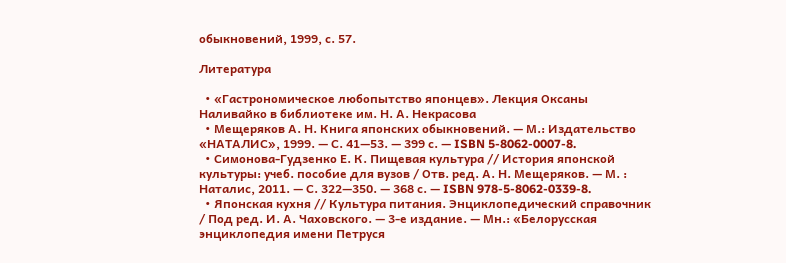обыкновений, 1999, с. 57.

Литература

  • «Гастрономическое любопытство японцев». Лекция Оксаны Наливайко в библиотеке им. Н. А. Некрасова
  • Мещеряков А. Н. Книга японских обыкновений. — М.: Издательство «НАТАЛИС», 1999. — С. 41—53. — 399 с. — ISBN 5-8062-0007-8.
  • Симонова-Гудзенко Е. К. Пищевая культура // История японской культуры: учеб. пособие для вузов / Отв. ред. А. Н. Мещеряков. — М. : Наталис, 2011. — С. 322—350. — 368 с. — ISBN 978-5-8062-0339-8.
  • Японская кухня // Культура питания. Энциклопедический справочник / Под ред. И. А. Чаховского. — 3-е издание. — Мн.: «Белорусская энциклопедия имени Петруся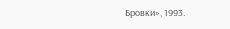Бровки», 1993.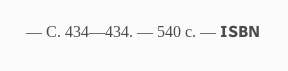— С. 434—434. — 540 с. — ISBN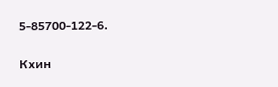5-85700-122-6.

Кхин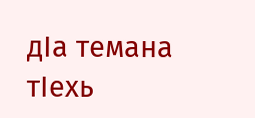дӀа темана тӀехь